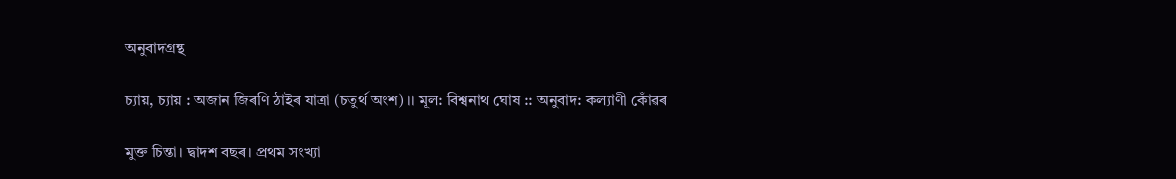অনুবাদগ্ৰন্থ

চ্যায়, চ্যায় : অজান জিৰণি ঠাইৰ যাত্ৰা (চতুৰ্থ অংশ) ।। মূল: বিশ্বনাথ ঘোষ :: অনুবাদ: কল্যাণী কোঁৱৰ

মুক্ত চিন্তা। দ্বাদশ বছৰ। প্ৰথম সংখ্যা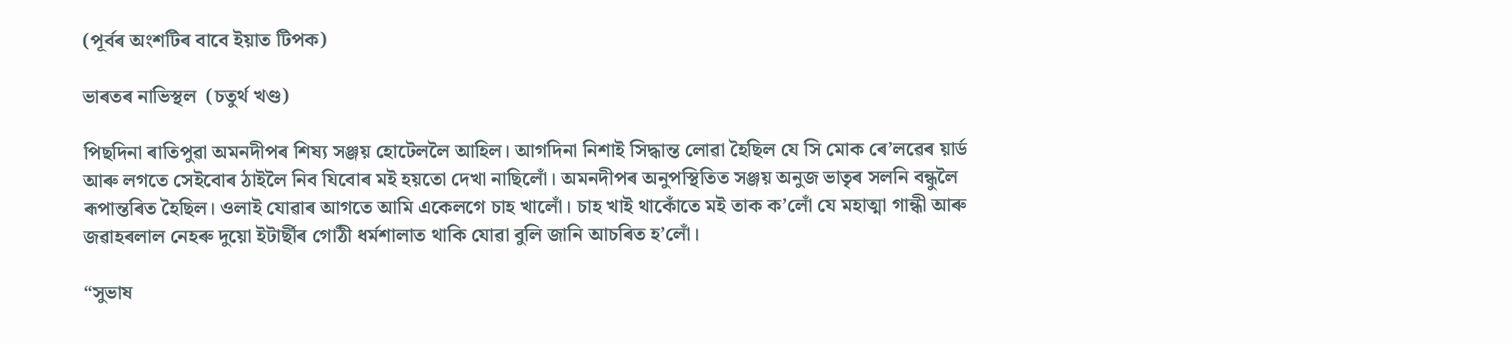(পূৰ্বৰ অংশটিৰ বাবে ইয়াত টিপক)

ভাৰতৰ নাভিস্থল  (চতুৰ্থ খণ্ড)

পিছদিনা ৰাতিপুৱা অমনদীপৰ শিষ্য সঞ্জয় হোটেললৈ আহিল। আগদিনা নিশাই সিদ্ধান্ত লোৱা হৈছিল যে সি মোক ৰে’লৱেৰ য়াৰ্ড আৰু লগতে সেইবোৰ ঠাইলৈ নিব যিবোৰ মই হয়তো দেখা নাছিলোঁ। অমনদীপৰ অনুপস্থিতিত সঞ্জয় অনুজ ভাতৃৰ সলনি বন্ধুলৈ ৰূপান্তৰিত হৈছিল। ওলাই যোৱাৰ আগতে আমি একেলগে চাহ খালোঁ। চাহ খাই থাকোঁতে মই তাক ক’লোঁ যে মহাত্মা গান্ধী আৰু জৱাহৰলাল নেহৰু দুয়ো ইটাৰ্ছীৰ গোঠী ধৰ্মশালাত থাকি যোৱা বুলি জানি আচৰিত হ’লোঁ।

“সুভাষ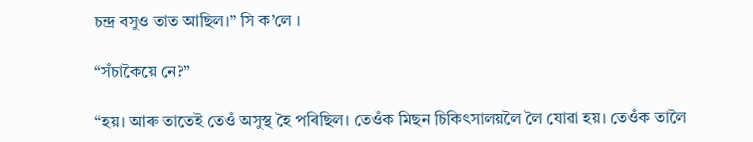চন্দ্ৰ বসুও তাত আছিল।” সি ক’লে ।

“সঁচাকৈয়ে নে?”

“হয়। আৰু তাতেই তেওঁ অসুস্থ হৈ পৰিছিল। তেওঁক মিছন চিকিৎসালয়লৈ লৈ যোৱা হয়। তেওঁক তালৈ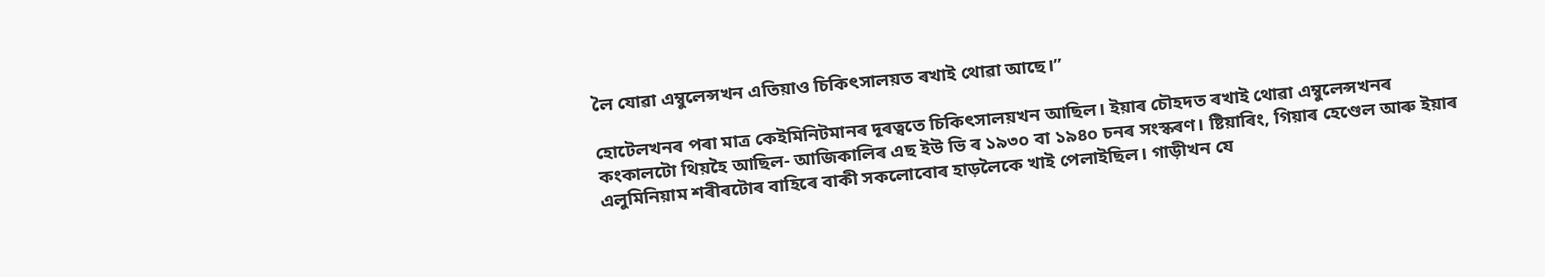লৈ যোৱা এম্বুলেন্সখন এতিয়াও চিকিৎসালয়ত ৰখাই থোৱা আছে।”

হোটেলখনৰ পৰা মাত্র কেইমিনিটমানৰ দূৰত্বতে চিকিৎসালয়খন আছিল। ইয়াৰ চৌহদত ৰখাই থোৱা এম্বুলেন্সখনৰ কংকালটো থিয়হৈ আছিল- আজিকালিৰ এছ ইউ ভি ৰ ১৯৩০ বা ১৯৪০ চনৰ সংস্কৰণ। ষ্টিয়াৰিং, গিয়াৰ হেণ্ডেল আৰু ইয়াৰ এলুমিনিয়াম শৰীৰটোৰ বাহিৰে বাকী সকলোবোৰ হাড়লৈকে খাই পেলাইছিল। গাড়ীখন যে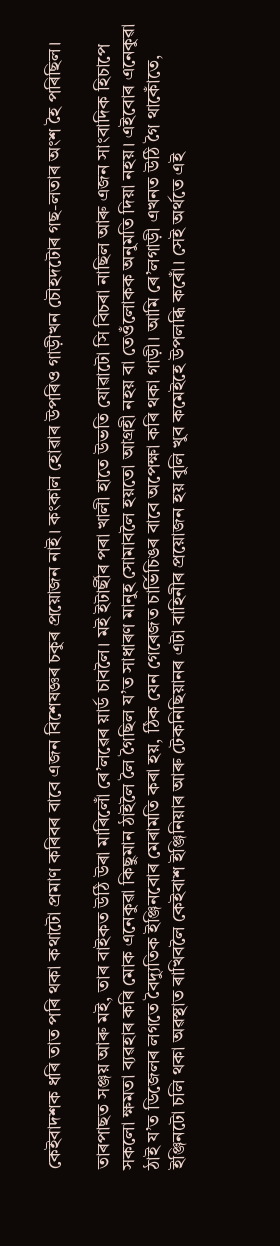কেইবাদশক ধৰি তাত পৰি থকা কথাটো প্ৰমাণ কৰিবৰ বাবে এজন বিশেষজ্ঞৰ চকুৰ প্ৰয়োজন নাই। কংকাল হোৱাৰ উপৰিও গাড়ীখন চৌহদটোৰ গছ-লতাৰ অংশ হৈ পৰিছিল।

তাৰপাছত সঞ্জয় আৰু মই, তাৰ বাইকত উঠি উৰা মাৰিলোঁ ৰে’লৱেৰ য়াৰ্ড চাবলৈ। মই ইটাৰ্ছীৰ পৰা খালী হাতে উভতি যোৱাটো সি বিচৰা নাছিল আৰু এজন সাংবাদিক হিচাপে সকলো ক্ষমতা ব্যৱহাৰ কৰি মোক এনেকুৱা কিছুমান ঠাইলৈ লৈ গৈছিল য’ত সাধাৰণ মানুহ সোমাবলৈ হয়তো আগ্রহী নহয় বা তেওঁলোকক অনুমতি দিয়া নহয়। এইবোৰ এনেকুৱা ঠাই য’ত ডিজেলৰ লগতে বৈদ্যুতিক ইঞ্জিনবোৰ মেৰামতি কৰা হয়, ঠিক যেন গেৰেজত চার্ভিচিঙৰ বাবে অপেক্ষা কৰি থকা গাড়ী। আমি ৰে’লগাড়ী এখনত উঠি গৈ থাকোঁতে, ইঞ্জিনটো চলি থকা অৱস্থাত ৰাখিবলৈ কেইবাশ ইঞ্জিনিয়াৰ আৰু টেকনিছিয়ানৰ এটা বাহিনীৰ প্রয়োজন হয় বুলি খুব কমেইহে উপলব্ধি কৰোঁ। সেই অৰ্থতে এই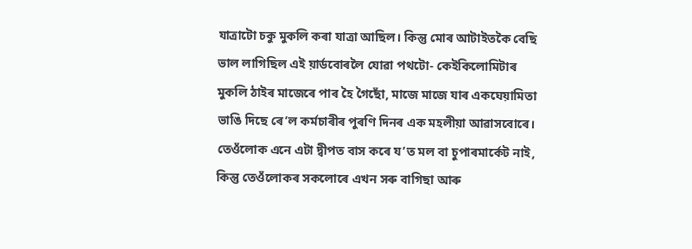যাত্ৰাটো চকু মুকলি কৰা যাত্রা আছিল। কিন্তু মোৰ আটাইতকৈ বেছি ভাল লাগিছিল এই য়াৰ্ডবোৰলৈ যোৱা পথটো- কেইকিলোমিটাৰ মুকলি ঠাইৰ মাজেৰে পাৰ হৈ গৈছোঁ, মাজে মাজে যাৰ একঘেয়ামিতা ভাঙি দিছে ৰে’ল কৰ্মচাৰীৰ পুৰণি দিনৰ এক মহলীয়া আৱাসবোৰে। তেওঁলোক এনে এটা দ্বীপত বাস কৰে য’ত মল বা চুপাৰমাৰ্কেট নাই, কিন্তু তেওঁলোকৰ সকলোৰে এখন সৰু বাগিছা আৰু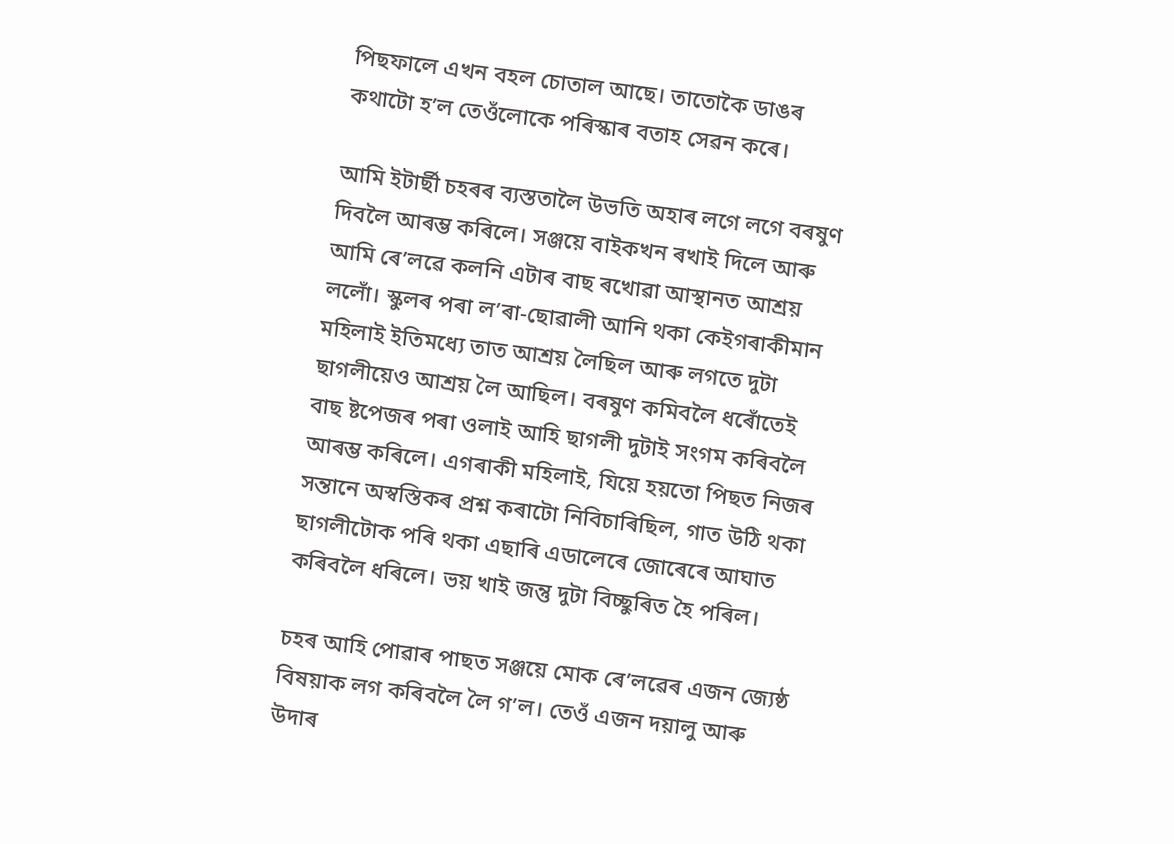পিছফালে এখন বহল চোতাল আছে। তাতোকৈ ডাঙৰ কথাটো হ’ল তেওঁলোকে পৰিস্কাৰ বতাহ সেৱন কৰে।

আমি ইটাৰ্ছী চহৰৰ ব্যস্ততালৈ উভতি অহাৰ লগে লগে বৰষুণ দিবলৈ আৰম্ভ কৰিলে। সঞ্জয়ে বাইকখন ৰখাই দিলে আৰু আমি ৰে’লৱে কলনি এটাৰ বাছ ৰখোৱা আস্থানত আশ্ৰয় ললোঁ। স্কুলৰ পৰা ল’ৰা-ছোৱালী আনি থকা কেইগৰাকীমান মহিলাই ইতিমধ্যে তাত আশ্ৰয় লৈছিল আৰু লগতে দুটা ছাগলীয়েও আশ্ৰয় লৈ আছিল। বৰষুণ কমিবলৈ ধৰোঁতেই বাছ ষ্টপেজৰ পৰা ওলাই আহি ছাগলী দুটাই সংগম কৰিবলৈ আৰম্ভ কৰিলে। এগৰাকী মহিলাই, যিয়ে হয়তো পিছত নিজৰ সন্তানে অস্বস্তিকৰ প্রশ্ন কৰাটো নিবিচাৰিছিল, গাত উঠি থকা ছাগলীটোক পৰি থকা এছাৰি এডালেৰে জোৰেৰে আঘাত কৰিবলৈ ধৰিলে। ভয় খাই জন্তু দুটা বিচ্ছুৰিত হৈ পৰিল।

চহৰ আহি পোৱাৰ পাছত সঞ্জয়ে মোক ৰে’লৱেৰ এজন জ্যেষ্ঠ বিষয়াক লগ কৰিবলৈ লৈ গ’ল। তেওঁ এজন দয়ালু আৰু উদাৰ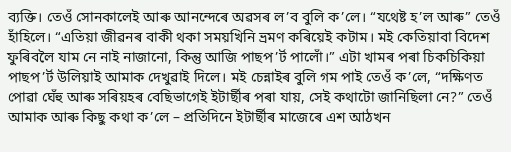ব্যক্তি। তেওঁ সোনকালেই আৰু আনন্দেৰে অৱসৰ ল’ব বুলি ক’লে। “যথেষ্ট হ’ল আৰু” তেওঁ হাঁহিলে। “এতিয়া জীৱনৰ বাকী থকা সময়খিনি ভ্রমণ কৰিয়েই কটাম। মই কেতিয়াবা বিদেশ ফুৰিবলৈ যাম নে নাই নাজানো, কিন্তু আজি পাছপ’ৰ্ট পালোঁ।” এটা খামৰ পৰা চিকচিকিয়া পাছপ’ৰ্ট উলিয়াই আমাক দেখুৱাই দিলে। মই চেন্নাইৰ বুলি গম পাই তেওঁ ক’লে, “দক্ষিণত পোৱা ঘেঁহু আৰু সৰিয়হৰ বেছিভাগেই ইটাৰ্ছীৰ পৰা যায়, সেই কথাটো জানিছিলা নে?” তেওঁ আমাক আৰু কিছু কথা ক’লে – প্রতিদিনে ইটাৰ্ছীৰ মাজেৰে এশ আঠখন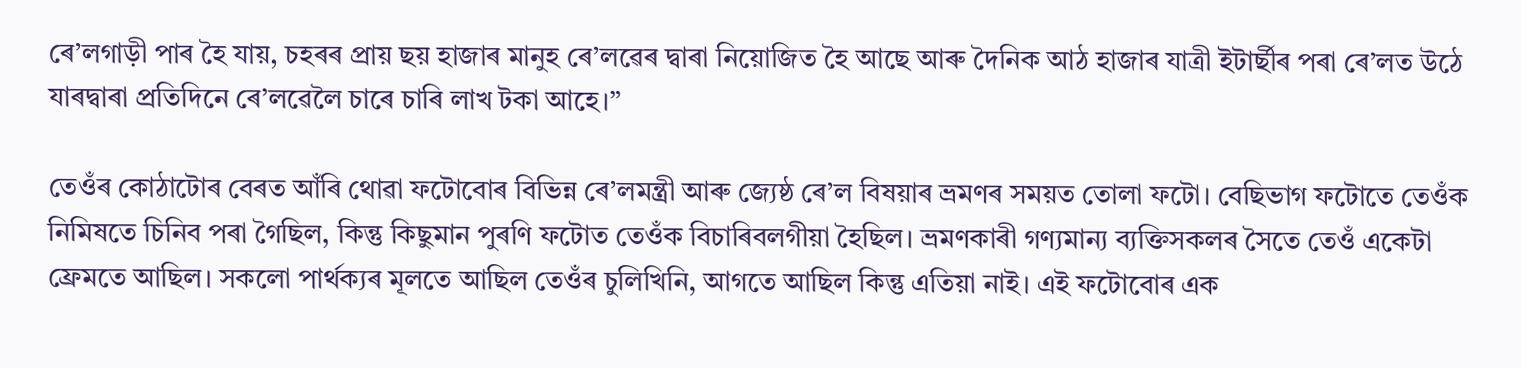ৰে’লগাড়ী পাৰ হৈ যায়, চহৰৰ প্ৰায় ছয় হাজাৰ মানুহ ৰে’লৱেৰ দ্বাৰা নিয়োজিত হৈ আছে আৰু দৈনিক আঠ হাজাৰ যাত্ৰী ইটাৰ্ছীৰ পৰা ৰে’লত উঠে যাৰদ্বাৰা প্রতিদিনে ৰে’লৱেলৈ চাৰে চাৰি লাখ টকা আহে।”

তেওঁৰ কোঠাটোৰ বেৰত আঁৰি থোৱা ফটোবোৰ বিভিন্ন ৰে’লমন্ত্রী আৰু জ্যেষ্ঠ ৰে’ল বিষয়াৰ ভ্ৰমণৰ সময়ত তোলা ফটো। বেছিভাগ ফটোতে তেওঁক নিমিষতে চিনিব পৰা গৈছিল, কিন্তু কিছুমান পুৰণি ফটোত তেওঁক বিচাৰিবলগীয়া হৈছিল। ভ্ৰমণকাৰী গণ্যমান্য ব্যক্তিসকলৰ সৈতে তেওঁ একেটা ফ্রেমতে আছিল। সকলো পাৰ্থক্যৰ মূলতে আছিল তেওঁৰ চুলিখিনি, আগতে আছিল কিন্তু এতিয়া নাই। এই ফটোবোৰ এক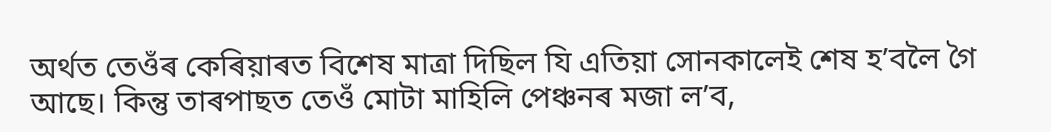অর্থত তেওঁৰ কেৰিয়াৰত বিশেষ মাত্রা দিছিল যি এতিয়া সোনকালেই শেষ হ’বলৈ গৈ আছে। কিন্তু তাৰপাছত তেওঁ মোটা মাহিলি পেঞ্চনৰ মজা ল’ব,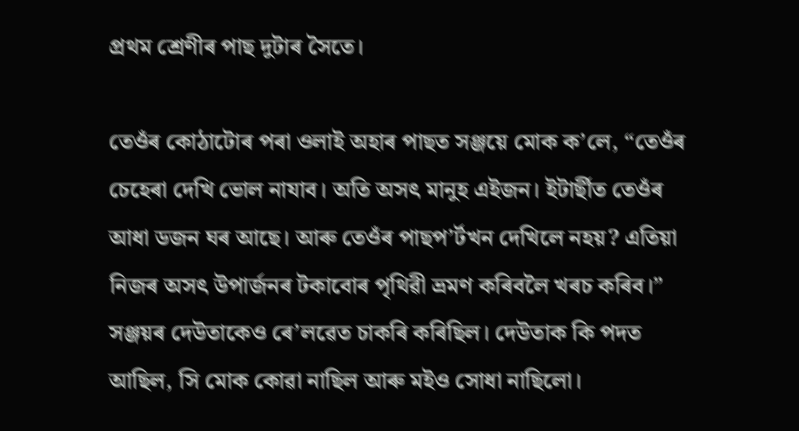প্রথম শ্ৰেণীৰ পাছ দুটাৰ সৈতে।

তেওঁৰ কোঠাটোৰ পৰা ওলাই অহাৰ পাছত সঞ্জয়ে মোক ক’লে, “তেওঁৰ চেহেৰা দেখি ভোল নাযাব। অতি অসৎ মানুহ এইজন। ইটার্ছীত তেওঁৰ আধা ডজন ঘৰ আছে। আৰু তেওঁৰ পাছপ’ৰ্টখন দেখিলে নহয়? এতিয়া নিজৰ অসৎ উপাৰ্জনৰ টকাবোৰ পৃথিৱী ভ্রমণ কৰিবলৈ খৰচ কৰিব।” সঞ্জয়ৰ দেউতাকেও ৰে’লৱেত চাকৰি কৰিছিল। দেউতাক কি পদত আছিল, সি মোক কোৱা নাছিল আৰু মইও সোধা নাছিলো।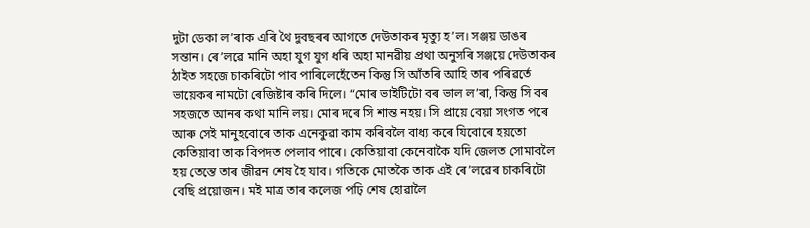দুটা ডেকা ল’ৰাক এৰি থৈ দুবছৰৰ আগতে দেউতাকৰ মৃত্যু হ’ল। সঞ্জয় ডাঙৰ সন্তান। ৰে’লৱে মানি অহা যুগ যুগ ধৰি অহা মানৱীয় প্রথা অনুসৰি সঞ্জয়ে দেউতাকৰ ঠাইত সহজে চাকৰিটো পাব পাৰিলেহেঁতেন কিন্তু সি আঁতৰি আহি তাৰ পৰিৱর্তে ভায়েকৰ নামটো ৰেজিষ্টাৰ কৰি দিলে। “মোৰ ভাইটিটো বৰ ভাল ল’ৰা, কিন্তু সি বৰ সহজতে আনৰ কথা মানি লয়। মোৰ দৰে সি শান্ত নহয়। সি প্রায়ে বেয়া সংগত পৰে আৰু সেই মানুহবোৰে তাক এনেকুৱা কাম কৰিবলৈ বাধ্য কৰে যিবোৰে হয়তো কেতিয়াবা তাক বিপদত পেলাব পাৰে। কেতিয়াবা কেনেবাকৈ যদি জেলত সোমাবলৈ হয় তেন্তে তাৰ জীৱন শেষ হৈ যাব। গতিকে মোতকৈ তাক এই ৰে’লৱেৰ চাকৰিটো বেছি প্রয়োজন। মই মাত্র তাৰ কলেজ পঢ়ি শেষ হোৱালৈ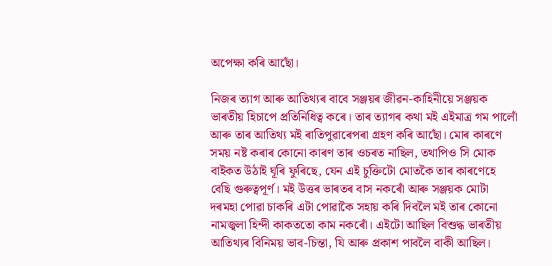অপেক্ষা কৰি আছোঁ।

নিজৰ ত্যাগ আৰু আতিথ্যৰ বাবে সঞ্জয়ৰ জীৱন-কাহিনীয়ে সঞ্জয়ক ভাৰতীয় হিচাপে প্রতিনিধিত্ব কৰে। তাৰ ত্যাগৰ কথা মই এইমাত্র গম পালোঁ আৰু তাৰ আতিথ্য মই ৰাতিপুৱাৰেপৰা গ্রহণ কৰি আছোঁ। মোৰ কাৰণে সময় নষ্ট কৰাৰ কোনো কাৰণ তাৰ ওচৰত নাছিল, তথাপিও সি মোক বাইকত উঠাই ঘূৰি ফুৰিছে, যেন এই চুক্তিটো মোতকৈ তাৰ কাৰণেহে বেছি গুৰুত্বপূর্ণ। মই উত্তৰ ভাৰতৰ বাস নকৰোঁ আৰু সঞ্জয়ক মোটা দৰমহা পোৱা চাকৰি এটা পোৱাকৈ সহায় কৰি দিবলৈ মই তাৰ কোনো নামজ্বলা হিন্দী কাকততো কাম নকৰোঁ। এইটো আছিল বিশুদ্ধ ভাৰতীয় আতিথ্যৰ বিনিময় ভাব-চিন্তা, যি আৰু প্রকাশ পাবলৈ বাকী আছিল।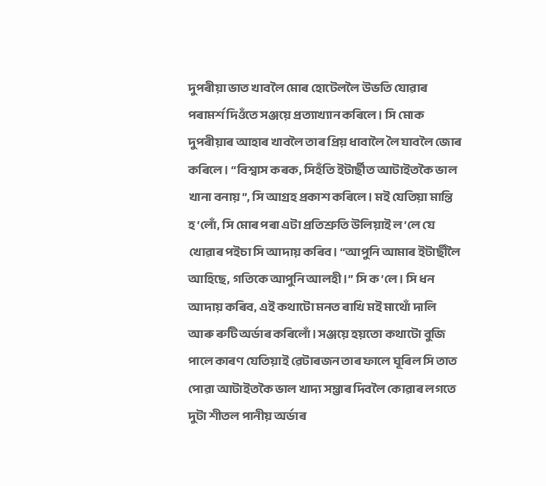দুপৰীয়া ভাত খাবলৈ মোৰ হোটেললৈ উভতি যোৱাৰ পৰামৰ্শ দিওঁতে সঞ্জয়ে প্রত্যাখ্যান কৰিলে। সি মোক দুপৰীয়াৰ আহাৰ খাবলৈ তাৰ প্ৰিয় ধাবালৈ লৈ যাবলৈ জোৰ কৰিলে। “বিশ্বাস কৰক, সিহঁতি ইটাৰ্ছীত আটাইতকৈ ভাল খানা বনায়”, সি আগ্রহ প্রকাশ কৰিলে। মই যেতিয়া মান্তি হ’লোঁ, সি মোৰ পৰা এটা প্রতিশ্ৰুতি উলিয়াই ল’লে যে খোৱাৰ পইচা সি আদায় কৰিব। “আপুনি আমাৰ ইটার্ছীলৈ আহিছে, গতিকে আপুনি আলহী।” সি ক’লে। সি ধন আদায় কৰিব, এই কথাটো মনত ৰাখি মই মাথোঁ দালি আৰু ৰুটি অৰ্ডাৰ কৰিলোঁ। সঞ্জয়ে হয়তো কথাটো বুজি পালে কাৰণ যেতিয়াই ৱেটাৰজন তাৰ ফালে ঘূৰিল সি তাত পোৱা আটাইতকৈ ভাল খাদ্য সম্ভাৰ দিবলৈ কোৱাৰ লগতে দুটা শীতল পানীয় অৰ্ডাৰ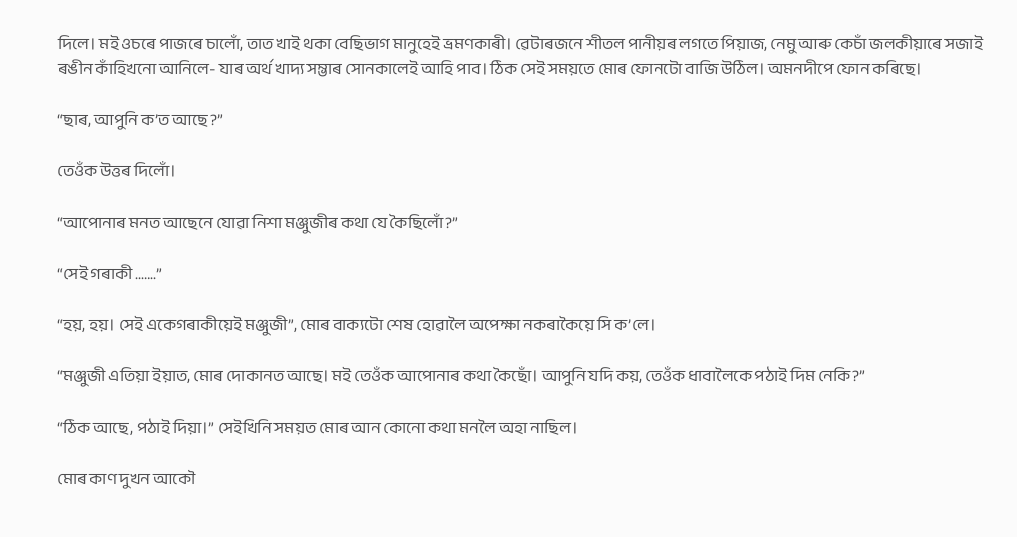দিলে। মই ওচৰে পাজৰে চালোঁ, তাত খাই থকা বেছিভাগ মানুহেই ভ্ৰমণকাৰী। ৱেটাৰজনে শীতল পানীয়ৰ লগতে পিয়াজ, নেমু আৰু কেচাঁ জলকীয়াৰে সজাই ৰঙীন কাঁহিখনো আনিলে- যাৰ অৰ্থ খাদ্য সম্ভাৰ সোনকালেই আহি পাব। ঠিক সেই সময়তে মোৰ ফোনটো বাজি উঠিল। অমনদীপে ফোন কৰিছে।

“ছাৰ, আপুনি ক’ত আছে ?”

তেওঁক উত্তৰ দিলোঁ।

“আপোনাৰ মনত আছেনে যোৱা নিশা মঞ্জুজীৰ কথা যে কৈছিলোঁ?”

“সেই গৰাকী ..…..”

“হয়, হয়। সেই একেগৰাকীয়েই মঞ্জুজী”, মোৰ বাক্যটো শেষ হোৱালৈ অপেক্ষা নকৰাকৈয়ে সি ক’লে।

“মঞ্জুজী এতিয়া ইয়াত, মোৰ দোকানত আছে। মই তেওঁক আপোনাৰ কথা কৈছোঁ। আপুনি যদি কয়, তেওঁক ধাবালৈকে পঠাই দিম নেকি?”

“ঠিক আছে, পঠাই দিয়া।” সেইখিনি সময়ত মোৰ আন কোনো কথা মনলৈ অহা নাছিল।

মোৰ কাণ দুখন আকৌ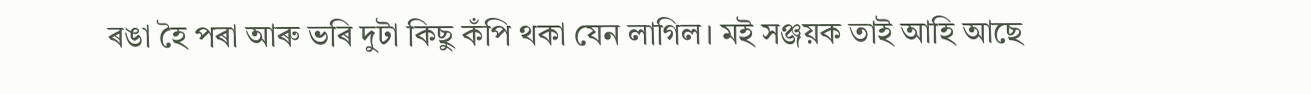ৰঙা হৈ পৰা আৰু ভৰি দুটা কিছু কঁপি থকা যেন লাগিল। মই সঞ্জয়ক তাই আহি আছে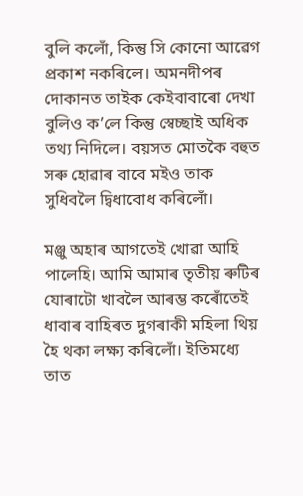বুলি কলোঁ, কিন্তু সি কোনো আৱেগ প্ৰকাশ নকৰিলে। অমনদীপৰ দোকানত তাইক কেইবাবাৰো দেখা বুলিও ক’লে কিন্তু স্বেচ্ছাই অধিক তথ্য নিদিলে। বয়সত মোতকৈ বহুত সৰু হোৱাৰ বাবে মইও তাক সুধিবলৈ দ্বিধাবোধ কৰিলোঁ।

মঞ্জু অহাৰ আগতেই খোৱা আহি পালেহি। আমি আমাৰ তৃতীয় ৰুটিৰ যোৰাটো খাবলৈ আৰম্ভ কৰোঁতেই ধাবাৰ বাহিৰত দুগৰাকী মহিলা থিয় হৈ থকা লক্ষ্য কৰিলোঁ। ইতিমধ্যে তাত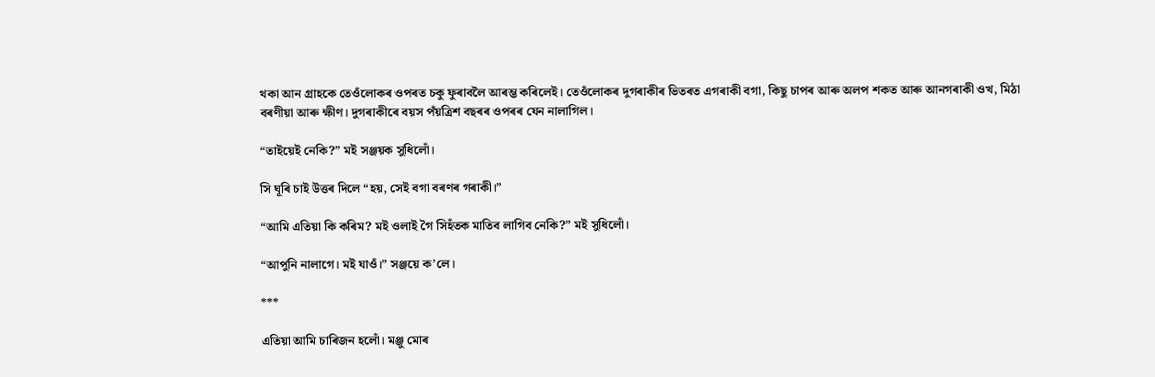থকা আন গ্ৰাহকে তেওঁলোকৰ ওপৰত চকু ফুৰাবলৈ আৰম্ভ কৰিলেই। তেওঁলোকৰ দুগৰাকীৰ ভিতৰত এগৰাকী বগা, কিছু চাপৰ আৰু অলপ শকত আৰু আনগৰাকী ওখ, মিঠা বৰণীয়া আৰু ক্ষীণ। দুগৰাকীৰে বয়স পঁয়ত্ৰিশ বছৰৰ ওপৰৰ যেন নালাগিল।

“তাইয়েই নেকি?” মই সঞ্জয়ক সুধিলোঁ।

সি ঘূৰি চাই উত্তৰ দিলে “হয়, সেই বগা বৰণৰ গৰাকী।”

“আমি এতিয়া কি কৰিম? মই ওলাই গৈ সিহঁতক মাতিব লাগিব নেকি?” মই সুধিলোঁ।

“আপুনি নালাগে। মই যাওঁ।” সঞ্জয়ে ক’লে।

***

এতিয়া আমি চাৰিজন হলোঁ। মঞ্জু মোৰ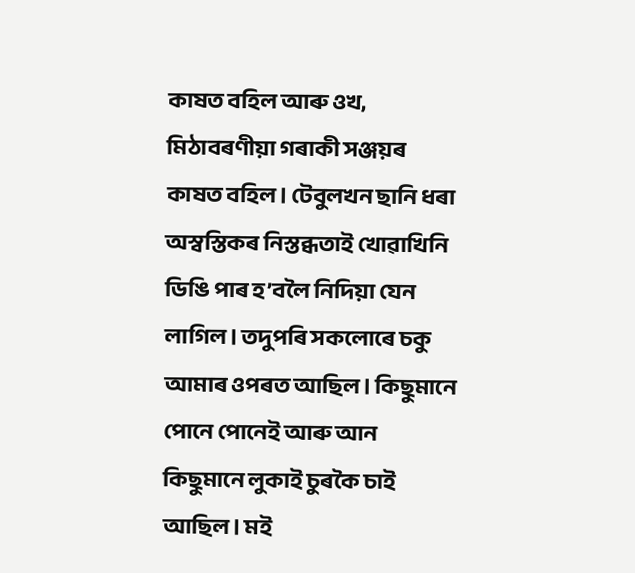কাষত বহিল আৰু ওখ, মিঠাবৰণীয়া গৰাকী সঞ্জয়ৰ কাষত বহিল। টেবুলখন ছানি ধৰা অস্বস্তিকৰ নিস্তব্ধতাই খোৱাখিনি ডিঙি পাৰ হ’বলৈ নিদিয়া যেন লাগিল। তদুপৰি সকলোৰে চকু আমাৰ ওপৰত আছিল। কিছুমানে পোনে পোনেই আৰু আন কিছুমানে লুকাই চুৰকৈ চাই আছিল। মই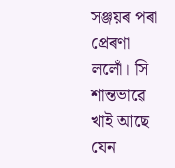সঞ্জয়ৰ পৰা প্রেৰণা ললোঁ। সি শান্তভাৱে খাই আছে যেন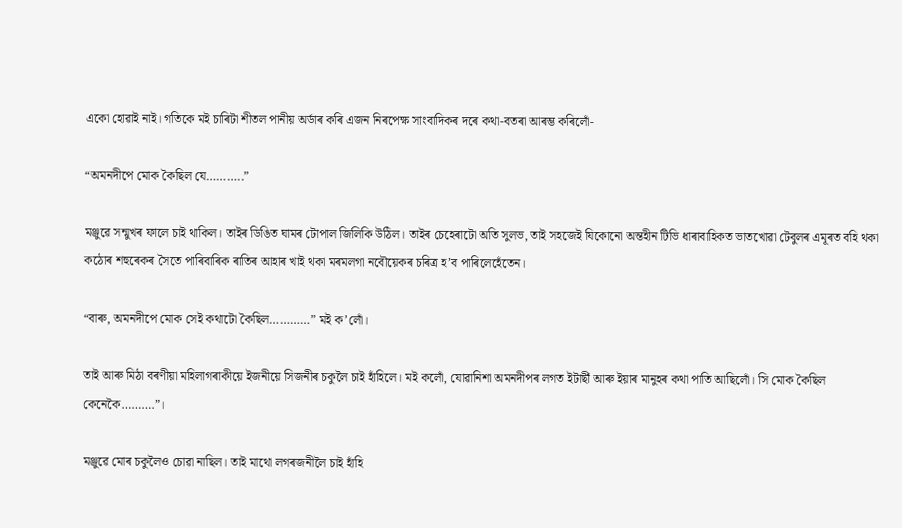একো হোৱাই নাই। গতিকে মই চাৰিটা শীতল পানীয় অৰ্ডাৰ কৰি এজন নিৰপেক্ষ সাংবাদিকৰ দৰে কথা-বতৰা আৰম্ভ কৰিলোঁ-

“অমনদীপে মোক কৈছিল যে………..”

মঞ্জুৱে সন্মুখৰ ফালে চাই থাকিল। তাইৰ ডিঙিত ঘামৰ টোপাল জিলিকি উঠিল। তাইৰ চেহেৰাটো অতি সুলভ, তাই সহজেই যিকোনো অন্তহীন টিভি ধাৰাবাহিকত ভাতখোৱা টেবুলৰ এমূৰত বহি থকা কঠোৰ শহুৰেকৰ সৈতে পাৰিবাৰিক ৰাতিৰ আহাৰ খাই থকা মৰমলগা নবৌয়েকৰ চৰিত্র হ’ব পাৰিলেহেঁতেন।

“বাৰু, অমনদীপে মোক সেই কথাটো কৈছিল…………” মই ক’লোঁ।

তাই আৰু মিঠা বৰণীয়া মহিলাগৰাকীয়ে ইজনীয়ে সিজনীৰ চকুলৈ চাই হাঁহিলে। মই কলোঁ, যোৱানিশা অমনদীপৰ লগত ইটাৰ্ছী আৰু ইয়াৰ মানুহৰ কথা পাতি আছিলোঁ। সি মোক কৈছিল কেনেকৈ……….”।

মঞ্জুৱে মোৰ চকুলৈও চোৱা নাছিল। তাই মাথো লগৰজনীলৈ চাই হাঁহি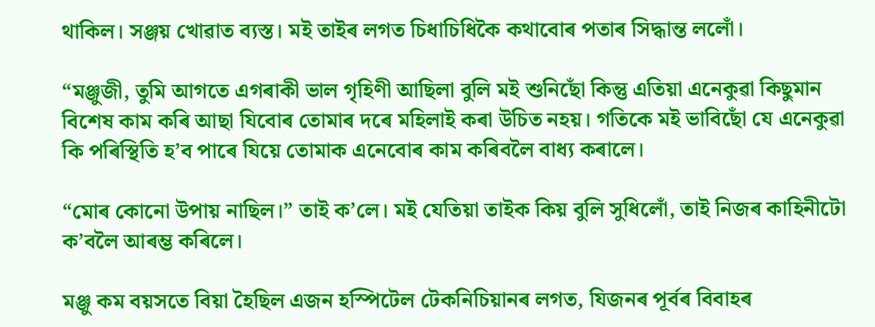থাকিল। সঞ্জয় খোৱাত ব্যস্ত। মই তাইৰ লগত চিধাচিধিকৈ কথাবোৰ পতাৰ সিদ্ধান্ত ললোঁ।

“মঞ্জুজী, তুমি আগতে এগৰাকী ভাল গৃহিণী আছিলা বুলি মই শুনিছোঁ কিন্তু এতিয়া এনেকুৱা কিছুমান বিশেষ কাম কৰি আছা যিবোৰ তোমাৰ দৰে মহিলাই কৰা উচিত নহয়। গতিকে মই ভাবিছোঁ যে এনেকুৱা কি পৰিস্থিতি হ’ব পাৰে যিয়ে তোমাক এনেবোৰ কাম কৰিবলৈ বাধ্য কৰালে।

“মোৰ কোনো উপায় নাছিল।” তাই ক’লে। মই যেতিয়া তাইক কিয় বুলি সুধিলোঁ, তাই নিজৰ কাহিনীটো ক’বলৈ আৰম্ভ কৰিলে।

মঞ্জু কম বয়সতে বিয়া হৈছিল এজন হস্পিটেল টেকনিচিয়ানৰ লগত, যিজনৰ পূৰ্বৰ বিবাহৰ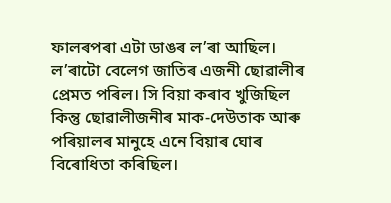ফালৰপৰা এটা ডাঙৰ ল’ৰা আছিল। ল’ৰাটো বেলেগ জাতিৰ এজনী ছোৱালীৰ প্ৰেমত পৰিল। সি বিয়া কৰাব খুজিছিল কিন্তু ছোৱালীজনীৰ মাক-দেউতাক আৰু পৰিয়ালৰ মানুহে এনে বিয়াৰ ঘোৰ বিৰোধিতা কৰিছিল।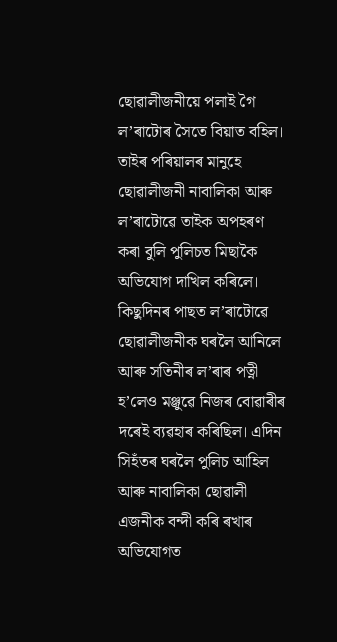ছোৱালীজনীয়ে পলাই গৈ ল’ৰাটোৰ সৈতে বিয়াত বহিল। তাইৰ পৰিয়ালৰ মানুহে ছোৱালীজনী নাবালিকা আৰু ল’ৰাটোৱে তাইক অপহৰণ কৰা বুলি পুলিচত মিছাকৈ অভিযোগ দাখিল কৰিলে। কিছুদিনৰ পাছত ল’ৰাটোৱে ছোৱালীজনীক ঘৰলৈ আনিলে আৰু সতিনীৰ ল’ৰাৰ পত্নী হ’লেও মঞ্জুৱে নিজৰ বোৱাৰীৰ দৰেই ব্যৱহাৰ কৰিছিল। এদিন সিহঁতৰ ঘৰলৈ পুলিচ আহিল আৰু নাবালিকা ছোৱালী এজনীক বন্দী কৰি ৰখাৰ অভিযোগত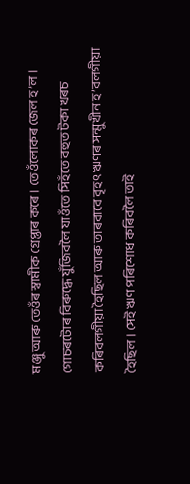মঞ্জু আৰু তেওঁৰ স্বামীক গ্ৰেপ্তাৰ কৰে। তেওঁলোকৰ জেল হ’ল। গোচৰটোৰ বিৰুদ্ধে যুঁজিবলৈ যাওঁতে সিহঁতে বহুত টকা খৰচ কৰিবলগীয়া হৈছিল আৰু তাৰবাবে বৃহৎ ঋণৰ সন্মুখীন হ’বলগীয়া হৈছিল। সেই ঋণ পৰিশোধ কৰিবলৈ তাই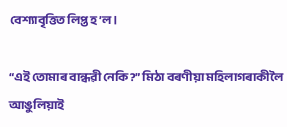বেশ্যাবৃত্তিত লিপ্ত হ’ল।

“এই তোমাৰ বান্ধৱী নেকি?” মিঠা বৰণীয়া মহিলাগৰাকীলৈ আঙুলিয়াই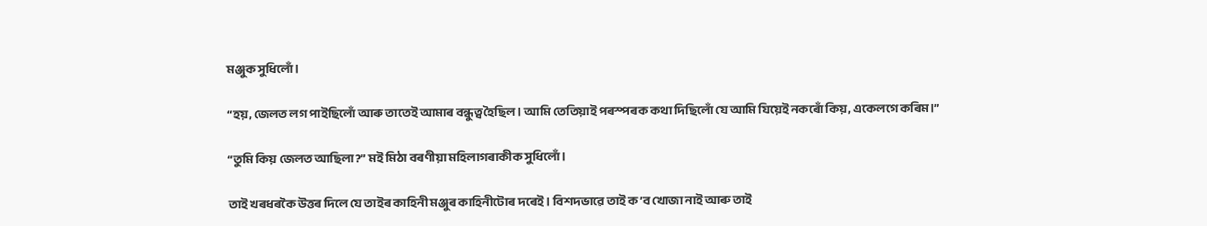মঞ্জুক সুধিলোঁ।

“হয়, জেলত লগ পাইছিলোঁ আৰু তাতেই আমাৰ বন্ধুত্ব হৈছিল। আমি তেতিয়াই পৰস্পৰক কথা দিছিলোঁ যে আমি যিয়েই নকৰোঁ কিয়, একেলগে কৰিম।”

“তুমি কিয় জেলত আছিলা?” মই মিঠা বৰণীয়া মহিলাগৰাকীক সুধিলোঁ।

তাই খৰধৰকৈ উত্তৰ দিলে যে তাইৰ কাহিনী মঞ্জুৰ কাহিনীটোৰ দৰেই। বিশদভাৱে তাই ক’ব খোজা নাই আৰু তাই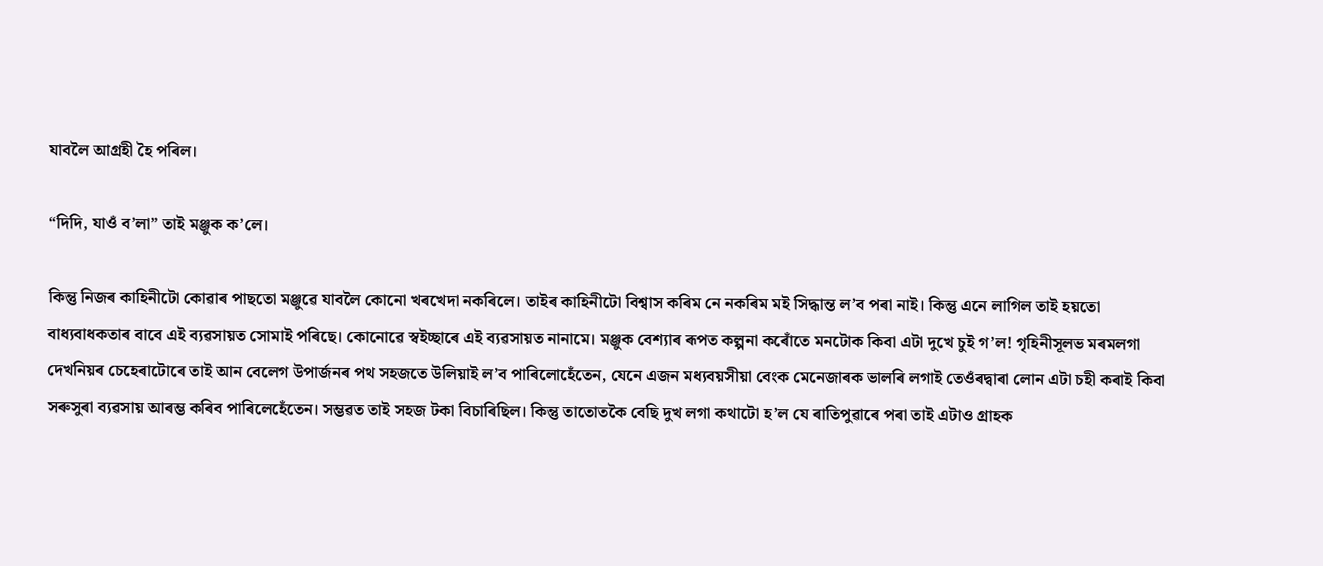যাবলৈ আগ্ৰহী হৈ পৰিল।

“দিদি, যাওঁ ব’লা” তাই মঞ্জুক ক’লে।

কিন্তু নিজৰ কাহিনীটো কোৱাৰ পাছতো মঞ্জুৱে যাবলৈ কোনো খৰখেদা নকৰিলে। তাইৰ কাহিনীটো বিশ্বাস কৰিম নে নকৰিম মই সিদ্ধান্ত ল’ব পৰা নাই। কিন্তু এনে লাগিল তাই হয়তো বাধ্যবাধকতাৰ বাবে এই ব্যৱসায়ত সোমাই পৰিছে। কোনোৱে স্বইচ্ছাৰে এই ব্যৱসায়ত নানামে। মঞ্জুক বেশ্যাৰ ৰূপত কল্পনা কৰোঁতে মনটোক কিবা এটা দুখে চুই গ’ল! গৃহিনীসূলভ মৰমলগা দেখনিয়ৰ চেহেৰাটোৰে তাই আন বেলেগ উপাৰ্জনৰ পথ সহজতে উলিয়াই ল’ব পাৰিলোহেঁতেন, যেনে এজন মধ্যবয়সীয়া বেংক মেনেজাৰক ভালৰি লগাই তেওঁৰদ্বাৰা লোন এটা চহী কৰাই কিবা সৰুসুৰা ব্যৱসায় আৰম্ভ কৰিব পাৰিলেহেঁতেন। সম্ভৱত তাই সহজ টকা বিচাৰিছিল। কিন্তু তাতোতকৈ বেছি দুখ লগা কথাটো হ’ল যে ৰাতিপুৱাৰে পৰা তাই এটাও গ্ৰাহক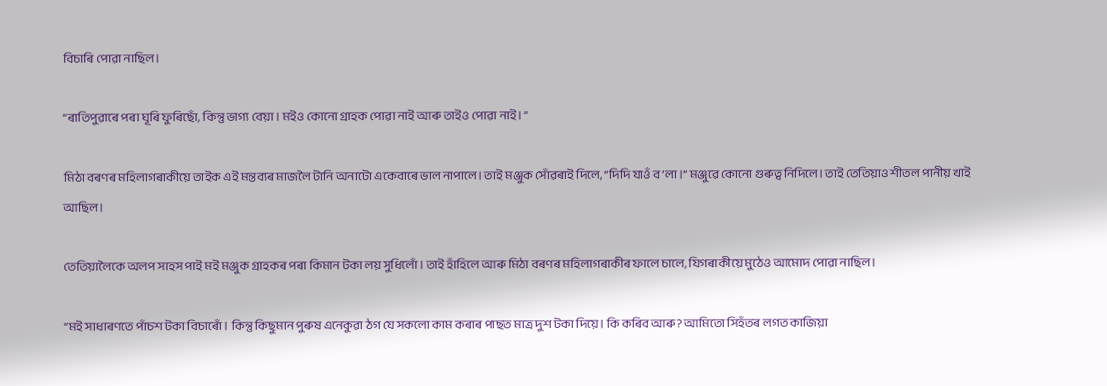বিচাৰি পোৱা নাছিল।

“ৰাতিপুৱাৰে পৰা ঘূৰি ফুৰিছোঁ, কিন্তু ভাগ্য বেয়া। মইও কোনো গ্ৰাহক পোৱা নাই আৰু তাইও পোৱা নাই। ”

মিঠা বৰণৰ মহিলাগৰাকীয়ে তাইক এই মন্তব্যৰ মাজলৈ টানি অনাটো একেবাৰে ভাল নাপালে। তাই মঞ্জুক সোঁৱৰাই দিলে, “দিদি যাওঁ ব’লা।” মঞ্জুৱে কোনো গুৰুত্ব নিদিলে। তাই তেতিয়াও শীতল পানীয় খাই আছিল।

তেতিয়ালৈকে অলপ সাহস পাই মই মঞ্জুক গ্ৰাহকৰ পৰা কিমান টকা লয় সুধিলোঁ। তাই হাঁহিলে আৰু মিঠা বৰণৰ মহিলাগৰাকীৰ ফালে চালে, যিগৰাকীয়ে মুঠেও আমোদ পোৱা নাছিল।

“মই সাধাৰণতে পাঁচশ টকা বিচাৰোঁ। কিন্তু কিছুমান পুৰুষ এনেকুৱা ঠগ যে সকলো কাম কৰাৰ পাছত মাত্র দুশ টকা দিয়ে। কি কৰিব আৰু? আমিতো সিহঁতৰ লগত কাজিয়া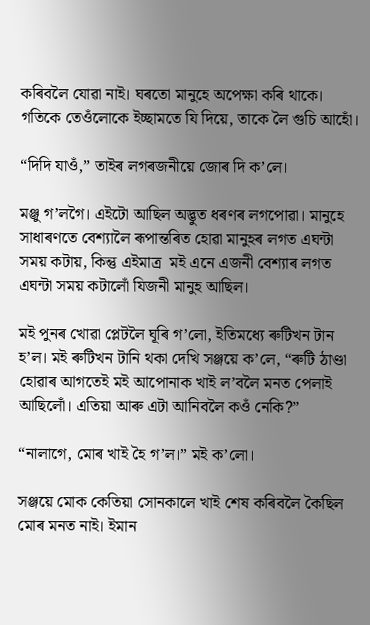কৰিবলৈ যোৱা নাই। ঘৰতো মানুহে অপেক্ষা কৰি থাকে। গতিকে তেওঁলোকে ইচ্ছামতে যি দিয়ে, তাকে লৈ গুচি আহোঁ।

“দিদি যাওঁ,” তাইৰ লগৰজনীয়ে জোৰ দি ক’লে।

মঞ্জু গ’লগৈ। এইটো আছিল অদ্ভুত ধৰণৰ লগপোৱা। মানুহে সাধাৰণতে বেশ্যালৈ ৰূপান্তৰিত হোৱা মানুহৰ লগত এঘন্টা সময় কটায়, কিন্তু এইমাত্ৰ  মই এনে এজনী বেশ্যাৰ লগত এঘন্টা সময় কটালোঁ যিজনী মানুহ আছিল।

মই পুনৰ খোৱা প্লেটলৈ ঘূৰি গ’লো, ইতিমধ্যে ৰুটিখন টান হ’ল। মই ৰুটিখন টানি থকা দেখি সঞ্জয়ে ক’লে, “ৰুটি ঠাণ্ডা হোৱাৰ আগতেই মই আপোনাক খাই ল’বলৈ মনত পেলাই আছিলোঁ। এতিয়া আৰু এটা আনিবলৈ কওঁ নেকি?”

“নালাগে, মোৰ খাই হৈ গ’ল।” মই ক’লো।

সঞ্জয়ে মোক কেতিয়া সোনকালে খাই শেষ কৰিবলৈ কৈছিল মোৰ মনত নাই। ইমান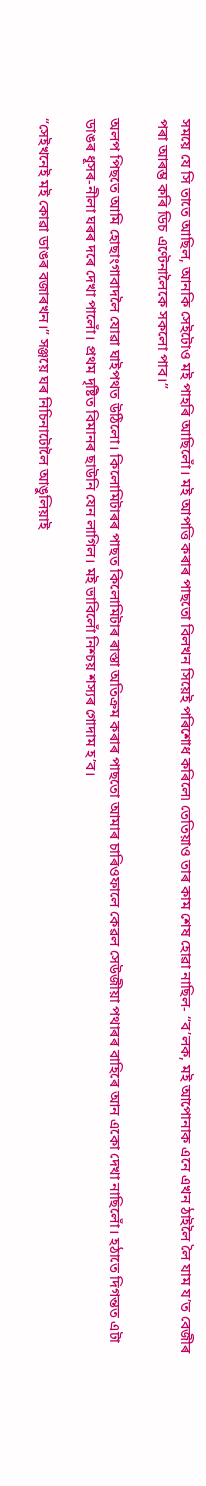সময়ে যে সি তাতে আছিল, আনকি সেইটোও মই পাহৰি আছিলোঁ। মই আপত্তি কৰাৰ পাছতো বিলখন সিয়েই পৰিশোধ কৰিলে৷ তেতিয়াও তাৰ কাম শেষ হোৱা নাছিল- “ব’লক, মই আপোনাক এনে এখন ঠাইলৈ লৈ যাম য’ত বেজীৰ পৰা আৰম্ভ কৰি ডিচ এণ্টেনালৈকে সকলো পাব।”

অলপ পিছতে আমি হোছাংগাবাদলৈ যোৱা ঘাইপথত উঠিলো। কিলোমিটাৰৰ পাছত কিলোমিটাৰ ৰাস্তা অতিক্ৰম কৰাৰ পাছতো আমাৰ চাৰিওফালে কেৱল সেউজীয়া পথাৰৰ বাহিৰে আন একো দেখা নাছিলোঁ। হঠাতে দিগন্তত এটা ডাঙৰ ধূসৰ-নীলা ঘৰৰ দৰে দেখা পালোঁ। প্রথম দৃষ্টিত বিমানৰ ছাউনি যেন লাগিল। মই ভাবিলোঁ নিশ্চয় শস্যৰ গোদাম হ’ব।

“সেইখনেই মই কোৱা ডাঙৰ বজাৰখন।” সঞ্জয়ে ঘৰ নিচিনাটোলৈ আঙুলিয়াই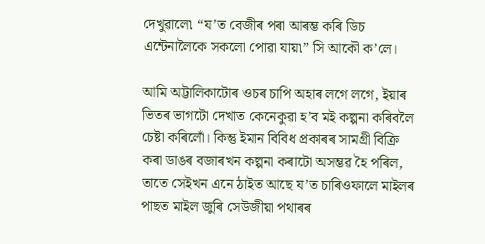দেখুৱালে৷ “য’ত বেজীৰ পৰা আৰম্ভ কৰি ডিচ এন্টেনালৈকে সকলো পোৱা যায়৷” সি আকৌ ক’লে।

আমি অট্টালিকাটোৰ ওচৰ চাপি অহাৰ লগে লগে, ইয়াৰ ভিতৰ ভাগটো দেখাত কেনেকুৱা হ’ব মই কল্পনা কৰিবলৈ চেষ্টা কৰিলোঁ। কিন্তু ইমান বিবিধ প্ৰকাৰৰ সামগ্রী বিক্রি কৰা ডাঙৰ বজাৰখন কল্পনা কৰাটো অসম্ভৱ হৈ পৰিল, তাতে সেইখন এনে ঠাইত আছে য’ত চাৰিওফালে মাইলৰ পাছত মাইল জুৰি সেউজীয়া পথাৰৰ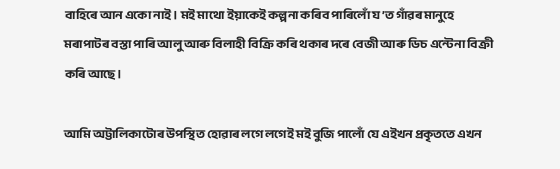বাহিৰে আন একো নাই। মই মাথো ইয়াকেই কল্পনা কৰিব পাৰিলোঁ য’ত গাঁৱৰ মানুহে মৰাপাটৰ বস্তা পাৰি আলু আৰু বিলাহী বিক্রি কৰি থকাৰ দৰে বেজী আৰু ডিচ এন্টেনা বিক্ৰী কৰি আছে।

আমি অট্টালিকাটোৰ উপস্থিত হোৱাৰ লগে লগেই মই বুজি পালোঁ যে এইখন প্ৰকৃততে এখন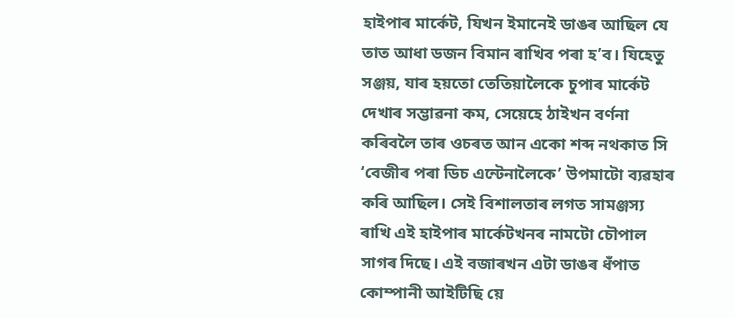হাইপাৰ মাৰ্কেট, যিখন ইমানেই ডাঙৰ আছিল যে তাত আধা ডজন বিমান ৰাখিব পৰা হ’ব। যিহেতু সঞ্জয়, যাৰ হয়তো তেতিয়ালৈকে চুপাৰ মাৰ্কেট দেখাৰ সম্ভাৱনা কম, সেয়েহে ঠাইখন বৰ্ণনা কৰিবলৈ তাৰ ওচৰত আন একো শব্দ নথকাত সি ‘বেজীৰ পৰা ডিচ এন্টেনালৈকে’ উপমাটো ব্যৱহাৰ কৰি আছিল। সেই বিশালতাৰ লগত সামঞ্জস্য ৰাখি এই হাইপাৰ মাৰ্কেটখনৰ নামটো চৌপাল সাগৰ দিছে। এই বজাৰখন এটা ডাঙৰ ধঁপাত কোম্পানী আইটিছি য়ে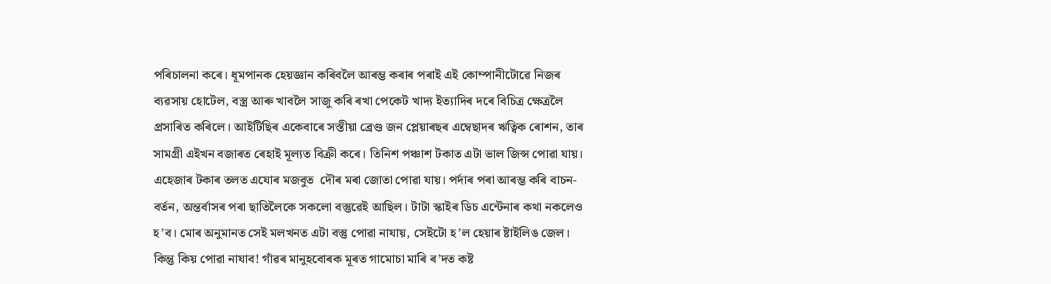পৰিচালনা কৰে। ধূমপানক হেয়জ্ঞান কৰিবলৈ আৰম্ভ কৰাৰ পৰাই এই কোম্পানীটোৱে নিজৰ ব্যৱসায় হোটেল, বস্ত্ৰ আৰু খাবলৈ সাজু কৰি ৰখা পেকেট খাদ্য ইত্যাদিৰ দৰে বিচিত্ৰ ক্ষেত্ৰলৈ প্ৰসাৰিত কৰিলে। আইটিছিৰ একেবাৰে সস্তীয়া ব্ৰেণ্ড জন প্লেয়াৰছৰ এম্বেছাদৰ ঋত্বিক ৰোশন, তাৰ সামগ্ৰী এইখন বজাৰত ৰেহাই মূল্যত বিক্ৰী কৰে। তিনিশ পঞ্চাশ টকাত এটা ভাল জিন্স পোৱা যায়। এহেজাৰ টকাৰ তলত এযোৰ মজবুত  দৌৰ মৰা জোতা পোৱা যায়। পৰ্দাৰ পৰা আৰম্ভ কৰি বাচন-বৰ্তন, অন্তৰ্বাসৰ পৰা ছাতিলৈকে সকলো বস্তুৱেই আছিল। টাটা স্কাইৰ ডিচ এন্টেনাৰ কথা নকলেও হ’ব। মোৰ অনুমানত সেই মলখনত এটা বস্তু পোৱা নাযায়, সেইটো হ’ল হেয়াৰ ষ্টাইলিঙ জেল। কিন্তু কিয় পোৱা নাযাব! গাঁৱৰ মানুহবোৰক মূৰত গামোচা মাৰি ৰ’দত কষ্ট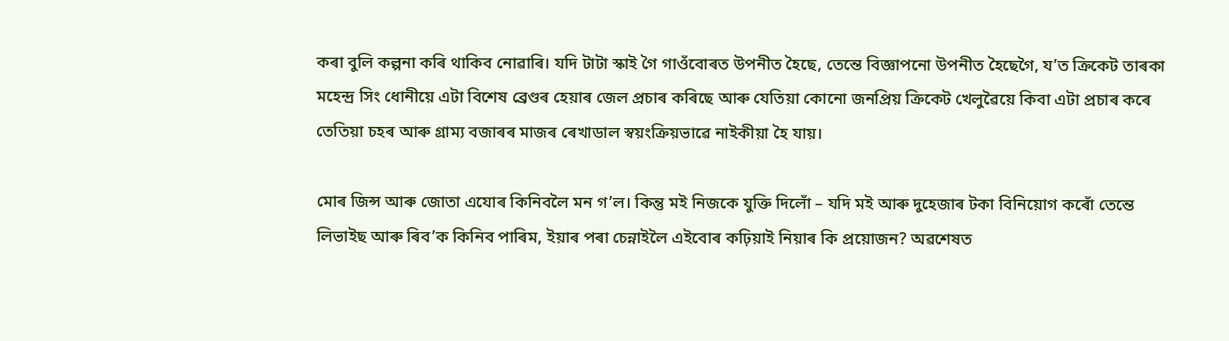কৰা বুলি কল্পনা কৰি থাকিব নোৱাৰি। যদি টাটা স্কাই গৈ গাওঁবোৰত উপনীত হৈছে, তেন্তে বিজ্ঞাপনো উপনীত হৈছেগৈ, য’ত ক্ৰিকেট তাৰকা মহেন্দ্ৰ সিং ধোনীয়ে এটা বিশেষ ব্ৰেণ্ডৰ হেয়াৰ জেল প্ৰচাৰ কৰিছে আৰু যেতিয়া কোনো জনপ্ৰিয় ক্ৰিকেট খেলুৱৈয়ে কিবা এটা প্ৰচাৰ কৰে তেতিয়া চহৰ আৰু গ্ৰাম্য বজাৰৰ মাজৰ ৰেখাডাল স্বয়ংক্ৰিয়ভাৱে নাইকীয়া হৈ যায়।

মোৰ জিন্স আৰু জোতা এযোৰ কিনিবলৈ মন গ’ল। কিন্তু মই নিজকে যুক্তি দিলোঁ – যদি মই আৰু দুহেজাৰ টকা বিনিয়োগ কৰোঁ তেন্তে লিভাইছ আৰু ৰিব’ক কিনিব পাৰিম, ইয়াৰ পৰা চেন্নাইলৈ এইবোৰ কঢ়িয়াই নিয়াৰ কি প্ৰয়োজন? অৱশেষত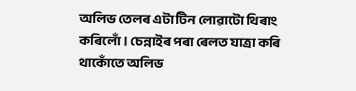অলিভ তেলৰ এটা টিন লোৱাটো থিৰাং কৰিলোঁ। চেন্নাইৰ পৰা ৰেলত যাত্ৰা কৰি থাকোঁতে অলিভ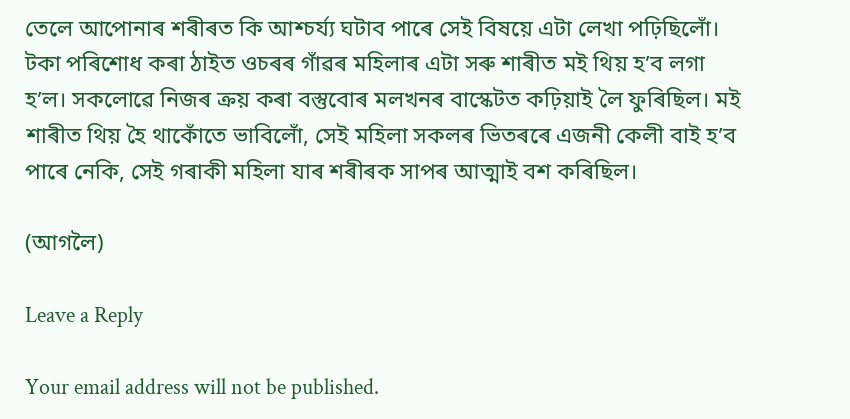তেলে আপোনাৰ শৰীৰত কি আশ্চৰ্য্য ঘটাব পাৰে সেই বিষয়ে এটা লেখা পঢ়িছিলোঁ। টকা পৰিশোধ কৰা ঠাইত ওচৰৰ গাঁৱৰ মহিলাৰ এটা সৰু শাৰীত মই থিয় হ’ব লগা হ’ল। সকলোৱে নিজৰ ক্ৰয় কৰা বস্তুবোৰ মলখনৰ বাস্কেটত কঢ়িয়াই লৈ ফুৰিছিল। মই শাৰীত থিয় হৈ থাকোঁতে ভাবিলোঁ, সেই মহিলা সকলৰ ভিতৰৰে এজনী কেলী বাই হ’ব পাৰে নেকি, সেই গৰাকী মহিলা যাৰ শৰীৰক সাপৰ আত্মাই বশ কৰিছিল।

(আগলৈ)

Leave a Reply

Your email address will not be published.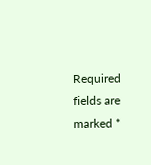Required fields are marked *